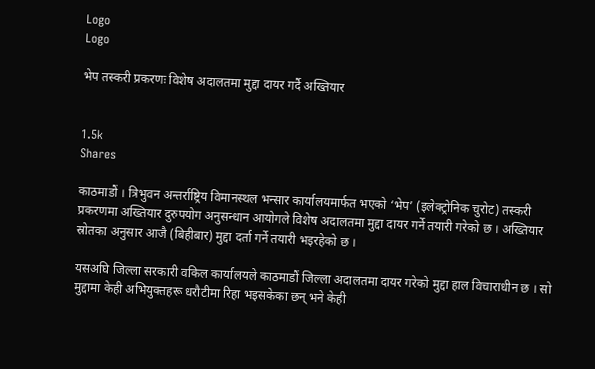Logo
Logo

भेप तस्करी प्रकरणः विशेष अदालतमा मुद्दा दायर गर्दै अख्तियार


1.5k
Shares

काठमाडौं । त्रिभुवन अन्तर्राष्ट्रिय विमानस्थल भन्सार कार्यालयमार्फत भएको ‘भेप’ (इलेक्ट्रोनिक चुरोट) तस्करी प्रकरणमा अख्तियार दुरुपयोग अनुसन्धान आयोगले विशेष अदालतमा मुद्दा दायर गर्ने तयारी गरेको छ । अख्तियार स्रोतका अनुसार आजै (बिहीबार) मुद्दा दर्ता गर्ने तयारी भइरहेको छ ।

यसअघि जिल्ला सरकारी वकिल कार्यालयले काठमाडौं जिल्ला अदालतमा दायर गरेको मुद्दा हाल विचाराधीन छ । सो मुद्दामा केही अभियुक्तहरू धरौटीमा रिहा भइसकेका छन् भने केही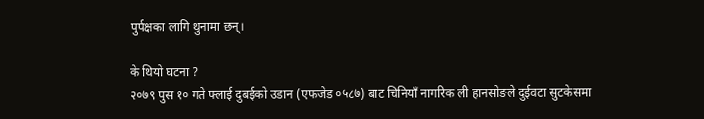पुर्पक्षका लागि थुनामा छन्।

के थियो घटना ?
२०७९ पुस १० गते फ्लाई दुबईको उडान (एफजेड ०५८७) बाट चिनियाँ नागरिक ली हानसोङले दुईवटा सुटकेसमा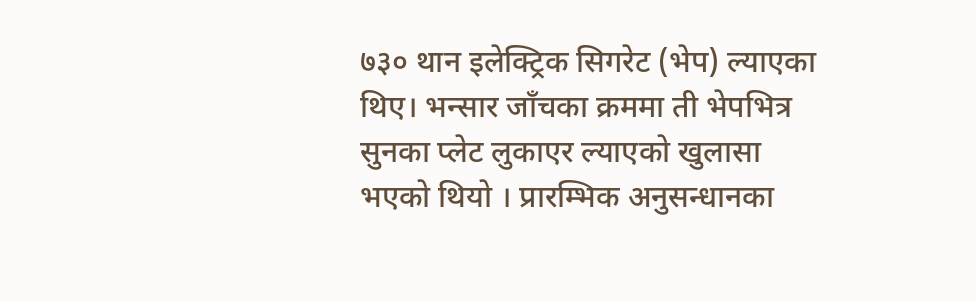७३० थान इलेक्ट्रिक सिगरेट (भेप) ल्याएका थिए। भन्सार जाँचका क्रममा ती भेपभित्र सुनका प्लेट लुकाएर ल्याएको खुलासा भएको थियो । प्रारम्भिक अनुसन्धानका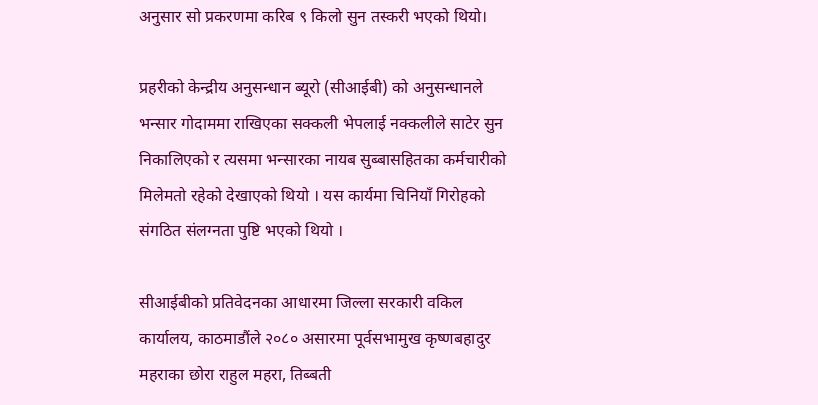अनुसार सो प्रकरणमा करिब ९ किलो सुन तस्करी भएको थियो।

प्रहरीको केन्द्रीय अनुसन्धान ब्यूरो (सीआईबी) को अनुसन्धानले भन्सार गोदाममा राखिएका सक्कली भेपलाई नक्कलीले साटेर सुन निकालिएको र त्यसमा भन्सारका नायब सुब्बासहितका कर्मचारीको मिलेमतो रहेको देखाएको थियो । यस कार्यमा चिनियाँ गिरोहको संगठित संलग्नता पुष्टि भएको थियो ।

सीआईबीको प्रतिवेदनका आधारमा जिल्ला सरकारी वकिल कार्यालय, काठमाडौंले २०८० असारमा पूर्वसभामुख कृष्णबहादुर महराका छोरा राहुल महरा, तिब्बती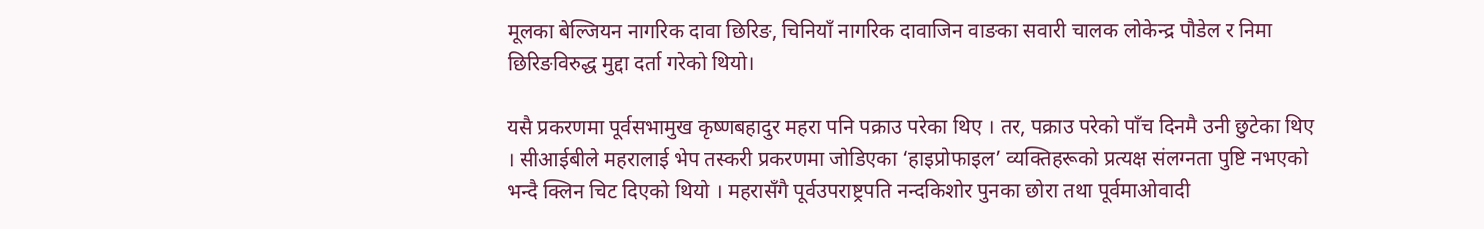मूलका बेल्जियन नागरिक दावा छिरिङ, चिनियाँ नागरिक दावाजिन वाङका सवारी चालक लोकेन्द्र पौडेल र निमा छिरिङविरुद्ध मुद्दा दर्ता गरेको थियो।

यसै प्रकरणमा पूर्वसभामुख कृष्णबहादुर महरा पनि पक्राउ परेका थिए । तर, पक्राउ परेको पाँच दिनमै उनी छुटेका थिए । सीआईबीले महरालाई भेप तस्करी प्रकरणमा जोडिएका ‘हाइप्रोफाइल’ व्यक्तिहरूको प्रत्यक्ष संलग्नता पुष्टि नभएको भन्दै क्लिन चिट दिएको थियो । महरासँगै पूर्वउपराष्ट्रपति नन्दकिशोर पुनका छोरा तथा पूर्वमाओवादी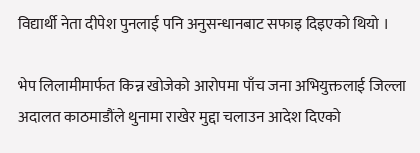विद्यार्थी नेता दीपेश पुनलाई पनि अनुसन्धानबाट सफाइ दिइएको थियो ।

भेप लिलामीमार्फत किन्न खोजेको आरोपमा पाँच जना अभियुक्तलाई जिल्ला अदालत काठमाडौंले थुनामा राखेर मुद्दा चलाउन आदेश दिएको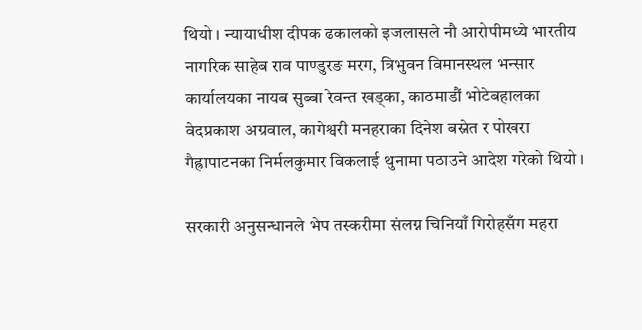थियो । न्यायाधीश दीपक ढकालको इजलासले नौ आरोपीमध्ये भारतीय नागरिक साहेब राव पाण्डुरङ मरग, त्रिभुवन विमानस्थल भन्सार कार्यालयका नायब सुब्बा रेवन्त खड्का, काठमाडौं भोटेबहालका वेदप्रकाश अग्रवाल, कागेश्वरी मनहराका दिनेश बस्नेत र पोखरा गैह्रापाटनका निर्मलकुमार विकलाई थुनामा पठाउने आदेश गरेको थियो ।

सरकारी अनुसन्धानले भेप तस्करीमा संलग्न चिनियाँ गिरोहसँग महरा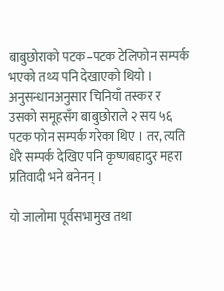बाबुछोराको पटक–पटक टेलिफोन सम्पर्क भएको तथ्य पनि देखाएको थियो । अनुसन्धानअनुसार चिनियाँ तस्कर र उसको समूहसँग बाबुछोराले २ सय ५६ पटक फोन सम्पर्क गरेका थिए । तर, त्यति धेरै सम्पर्क देखिए पनि कृष्णबहादुर महरा प्रतिवादी भने बनेनन् ।

यो जालोमा पूर्वसभामुख तथा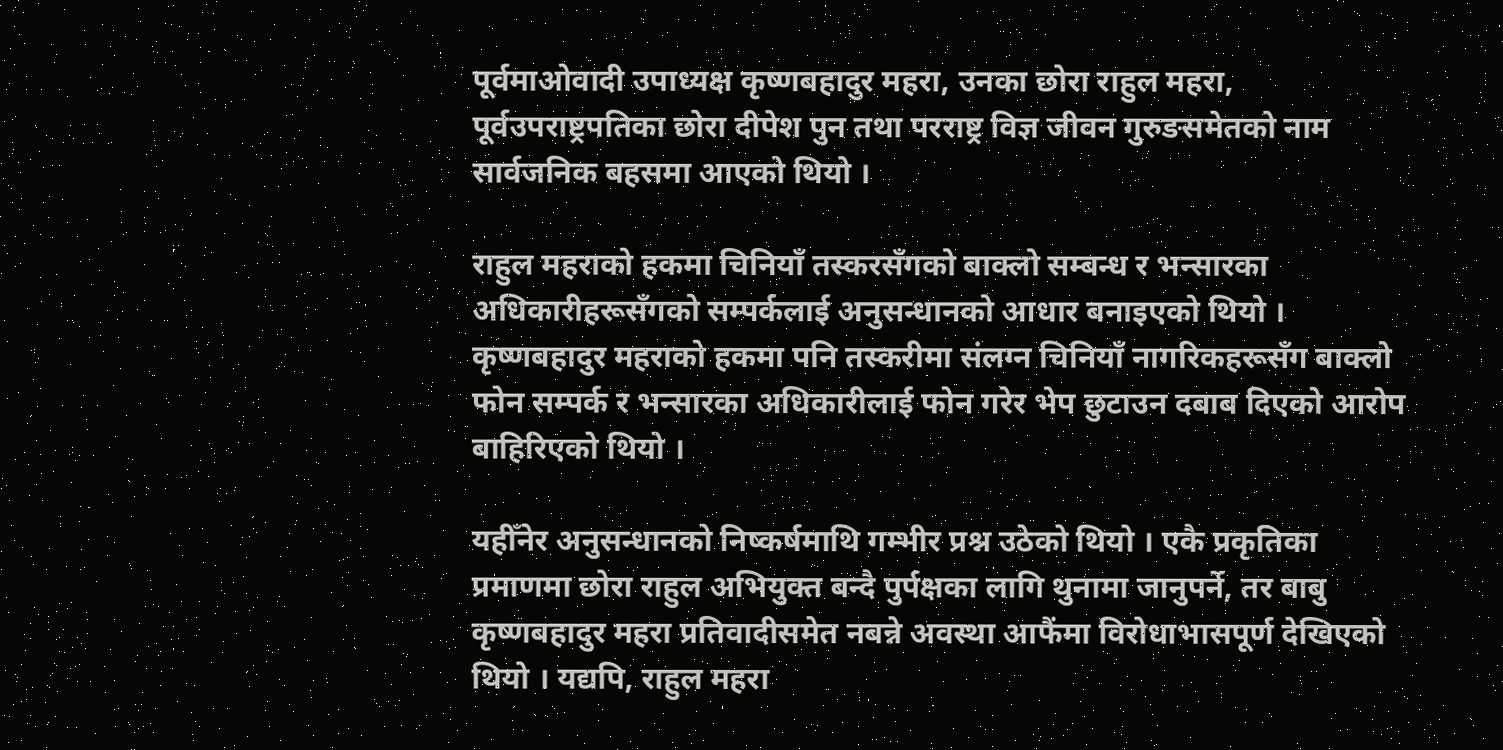पूर्वमाओवादी उपाध्यक्ष कृष्णबहादुर महरा, उनका छोरा राहुल महरा, पूर्वउपराष्ट्रपतिका छोरा दीपेश पुन तथा परराष्ट्र विज्ञ जीवन गुरुङसमेतको नाम सार्वजनिक बहसमा आएको थियो ।

राहुल महराको हकमा चिनियाँ तस्करसँगको बाक्लो सम्बन्ध र भन्सारका अधिकारीहरूसँगको सम्पर्कलाई अनुसन्धानको आधार बनाइएको थियो । कृष्णबहादुर महराको हकमा पनि तस्करीमा संलग्न चिनियाँ नागरिकहरूसँग बाक्लो फोन सम्पर्क र भन्सारका अधिकारीलाई फोन गरेर भेप छुटाउन दबाब दिएको आरोप बाहिरिएको थियो ।

यहीँनेर अनुसन्धानको निष्कर्षमाथि गम्भीर प्रश्न उठेको थियो । एकै प्रकृतिका प्रमाणमा छोरा राहुल अभियुक्त बन्दै पुर्पक्षका लागि थुनामा जानुपर्ने, तर बाबु कृष्णबहादुर महरा प्रतिवादीसमेत नबन्ने अवस्था आफैंमा विरोधाभासपूर्ण देखिएको थियो । यद्यपि, राहुल महरा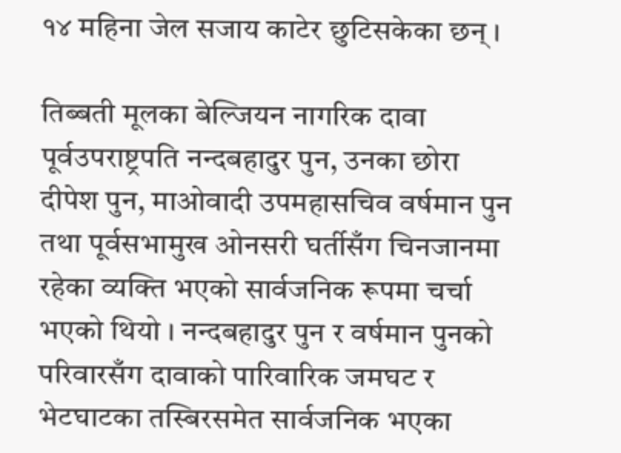१४ महिना जेल सजाय काटेर छुटिसकेका छन् ।

तिब्बती मूलका बेल्जियन नागरिक दावा पूर्वउपराष्ट्रपति नन्दबहादुर पुन, उनका छोरा दीपेश पुन, माओवादी उपमहासचिव वर्षमान पुन तथा पूर्वसभामुख ओनसरी घर्तीसँग चिनजानमा रहेका व्यक्ति भएको सार्वजनिक रूपमा चर्चा भएको थियो । नन्दबहादुर पुन र वर्षमान पुनको परिवारसँग दावाको पारिवारिक जमघट र भेटघाटका तस्बिरसमेत सार्वजनिक भएका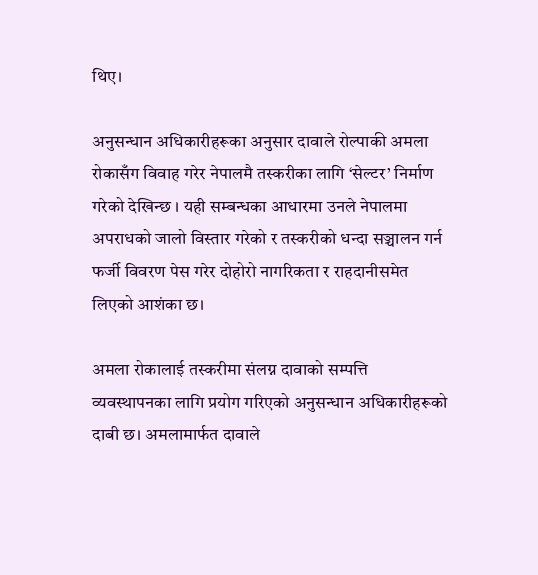थिए।

अनुसन्धान अधिकारीहरूका अनुसार दावाले रोल्पाकी अमला रोकासँग विवाह गरेर नेपालमै तस्करीका लागि ‘सेल्टर’ निर्माण गरेको देखिन्छ । यही सम्बन्धका आधारमा उनले नेपालमा अपराधको जालो विस्तार गरेको र तस्करीको धन्दा सञ्चालन गर्न फर्जी विवरण पेस गरेर दोहोरो नागरिकता र राहदानीसमेत लिएको आशंका छ।

अमला रोकालाई तस्करीमा संलग्न दावाको सम्पत्ति व्यवस्थापनका लागि प्रयोग गरिएको अनुसन्धान अधिकारीहरूको दाबी छ। अमलामार्फत दावाले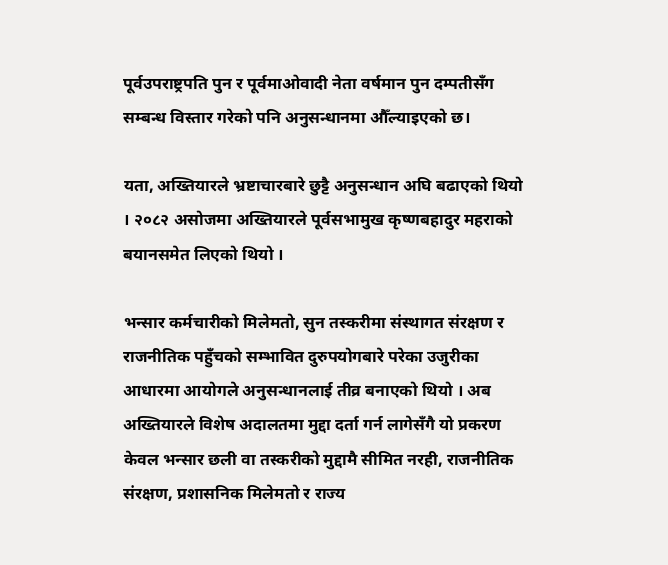पूर्वउपराष्ट्रपति पुन र पूर्वमाओवादी नेता वर्षमान पुन दम्पतीसँग सम्बन्ध विस्तार गरेको पनि अनुसन्धानमा औँल्याइएको छ।

यता, अख्तियारले भ्रष्टाचारबारे छुट्टै अनुसन्धान अघि बढाएको थियो । २०८२ असोजमा अख्तियारले पूर्वसभामुख कृष्णबहादुर महराको बयानसमेत लिएको थियो ।

भन्सार कर्मचारीको मिलेमतो, सुन तस्करीमा संस्थागत संरक्षण र राजनीतिक पहुँचको सम्भावित दुरुपयोगबारे परेका उजुरीका आधारमा आयोगले अनुसन्धानलाई तीव्र बनाएको थियो । अब अख्तियारले विशेष अदालतमा मुद्दा दर्ता गर्न लागेसँगै यो प्रकरण केवल भन्सार छली वा तस्करीको मुद्दामै सीमित नरही, राजनीतिक संरक्षण, प्रशासनिक मिलेमतो र राज्य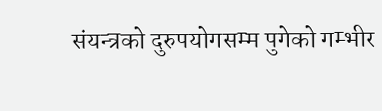संयन्त्रको दुरुपयोगसम्म पुगेको गम्भीर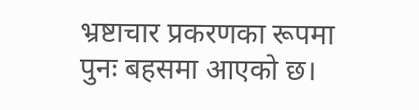भ्रष्टाचार प्रकरणका रूपमा पुनः बहसमा आएको छ।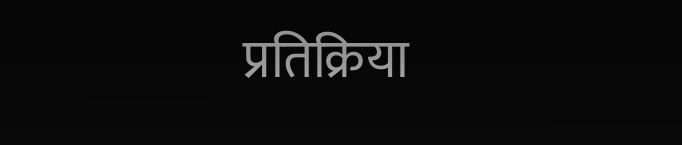प्रतिक्रिया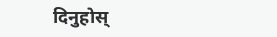दिनुहोस्